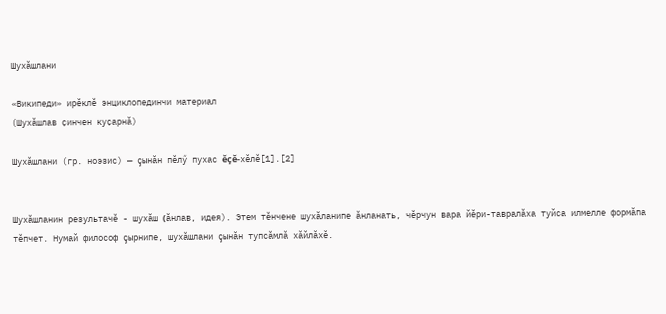Шухăшлани

«Википеди» ирĕклĕ энциклопединчи материал
(Шухăшлав ҫинчен куҫарнӑ)

Шухăшлани (гр. ноэзис) — çынăн пĕлӳ пухас ĕçĕ-хĕлĕ[1].[2]


Шухăшланин результачĕ - шухăш (ăнлав, идея). Этем тĕнчене шухăланипе ăнланать, чĕрчун вара йĕри-тавралăха туйса илмелле формăпа тĕпчет. Нумай философ çырнипе, шухăшлани çынăн тупсăмлă хăйлăхĕ.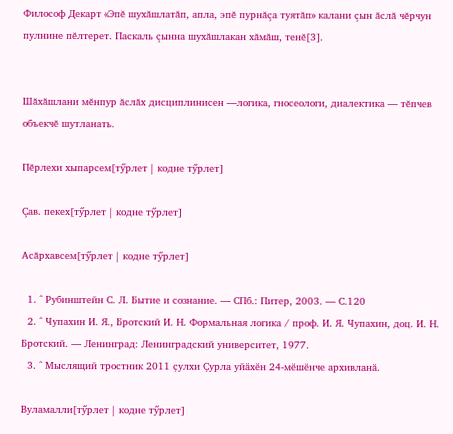Философ Декарт «Эпĕ шухăшлатăп, апла, эпĕ пурнăçа туятăп» калани çын ăслă чĕрчун пулнине пĕлтерет. Паскаль çынна шухăшлакан хăмăш, тенĕ[3].


Шăхăшлани мĕнпур ăслăх дисциплинисен —логика, гносеологи, диалектика — тĕпчев объекчĕ шутланать.

Пĕрлехи хыпарсем[тӳрлет | кодне тӳрлет]

Çав. пекех[тӳрлет | кодне тӳрлет]

Асăрхавсем[тӳрлет | кодне тӳрлет]

  1. ^ Рубинштейн С. Л. Бытие и сознание. — СПб.: Питер, 2003. — С.120
  2. ^ Чупахин И. Я., Бротский И. Н. Формальная логика / проф. И. Я. Чупахин, доц. И. Н. Бротский. — Ленинград: Ленинградский университет, 1977.
  3. ^ Мыслящий тростник 2011 ҫулхи Ҫурла уйӑхӗн 24-мӗшӗнче архивланӑ.

Вуламалли[тӳрлет | кодне тӳрлет]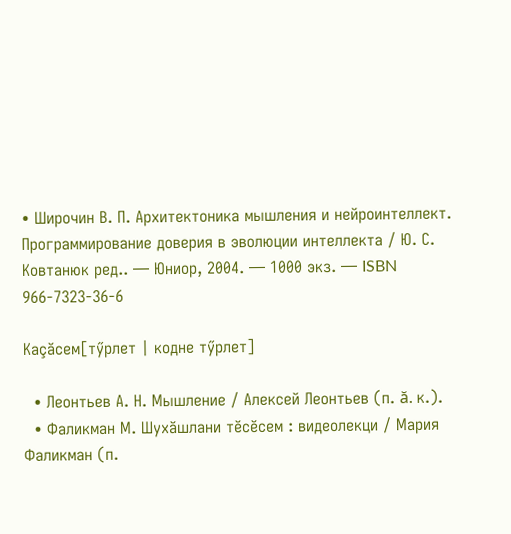• Широчин В. П. Архитектоника мышления и нейроинтеллект. Программирование доверия в эволюции интеллекта / Ю. С. Ковтанюк ред.. — Юниор, 2004. — 1000 экз. — ISBN 966-7323-36-6

Каçăсем[тӳрлет | кодне тӳрлет]

  • Леонтьев А. Н. Мышление / Алексей Леонтьев (п. ă. к.).
  • Фаликман М. Шухăшлани тĕсĕсем : видеолекци / Мария Фаликман (п.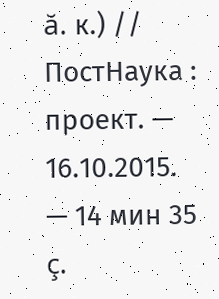ă. к.) // ПостНаука : проект. — 16.10.2015. — 14 мин 35 ç.